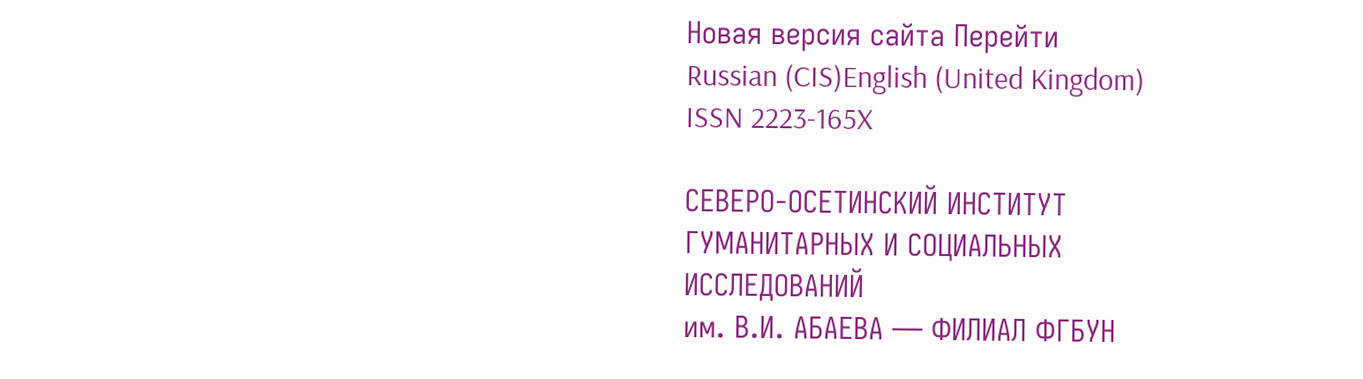Новая версия сайта Перейти
Russian (CIS)English (United Kingdom)
ISSN 2223-165X

СЕВЕРО-ОСЕТИНСКИЙ ИНСТИТУТ ГУМАНИТАРНЫХ И СОЦИАЛЬНЫХ ИССЛЕДОВАНИЙ
им. В.И. АБАЕВА — ФИЛИАЛ ФГБУН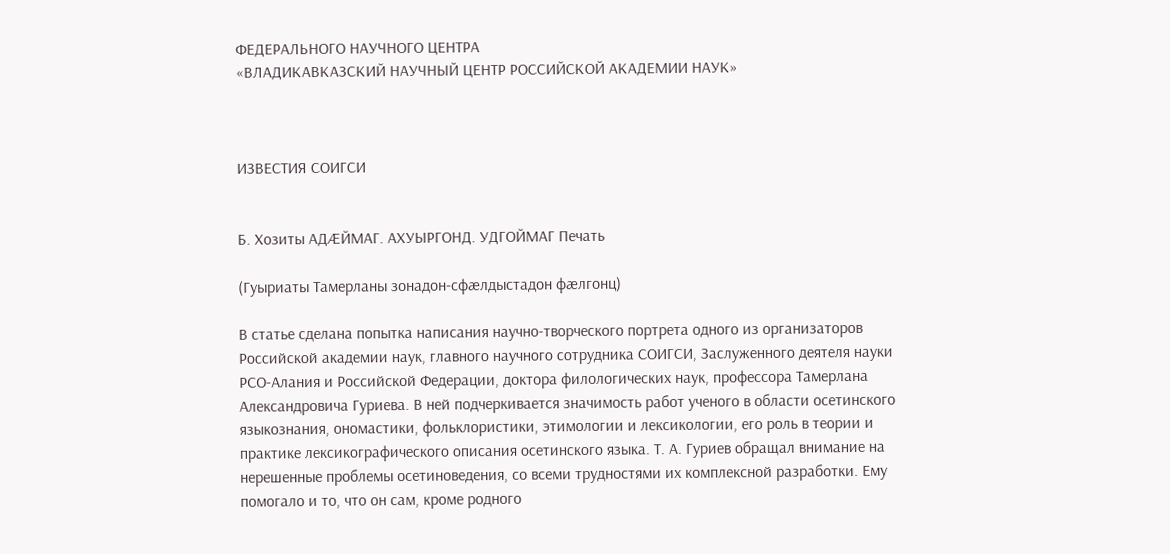ФЕДЕРАЛЬНОГО НАУЧНОГО ЦЕНТРА
«ВЛАДИКАВКАЗСКИЙ НАУЧНЫЙ ЦЕНТР РОССИЙСКОЙ АКАДЕМИИ НАУК»



ИЗВЕСТИЯ СОИГСИ


Б. Хозиты АДÆЙМАГ. АХУЫРГОНД. УДГОЙМАГ Печать

(Гуыриаты Тамерланы зонадон-сфæлдыстадон фæлгонц)

В статье сделана попытка написания научно-творческого портрета одного из организаторов Российской академии наук, главного научного сотрудника СОИГСИ, Заслуженного деятеля науки РСО-Алания и Российской Федерации, доктора филологических наук, профессора Тамерлана Александровича Гуриева. В ней подчеркивается значимость работ ученого в области осетинского языкознания, ономастики, фольклористики, этимологии и лексикологии, его роль в теории и практике лексикографического описания осетинского языка. Т. А. Гуриев обращал внимание на нерешенные проблемы осетиноведения, со всеми трудностями их комплексной разработки. Ему помогало и то, что он сам, кроме родного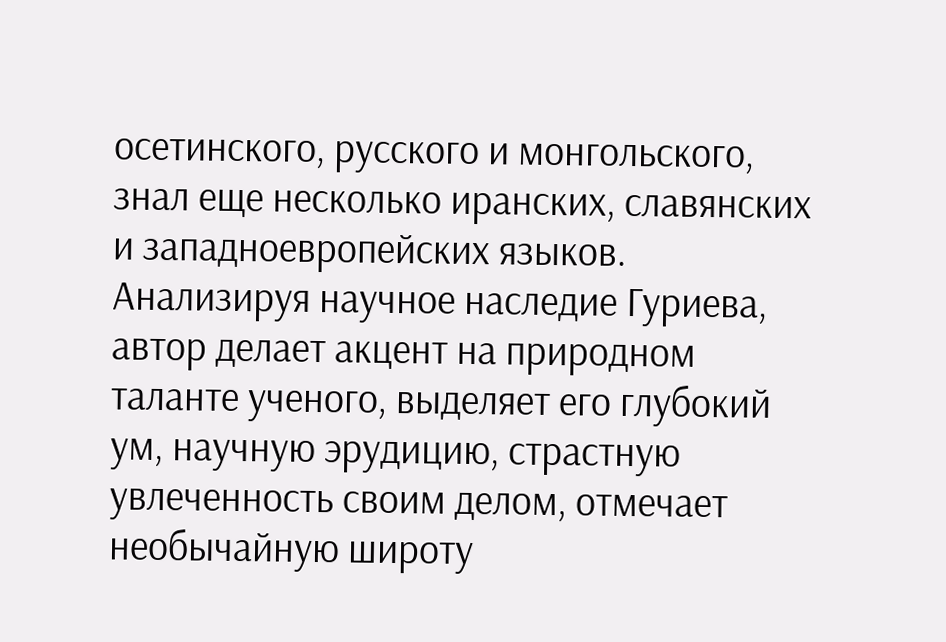осетинского, русского и монгольского, знал еще несколько иранских, славянских и западноевропейских языков. Анализируя научное наследие Гуриева, автор делает акцент на природном таланте ученого, выделяет его глубокий ум, научную эрудицию, страстную увлеченность своим делом, отмечает необычайную широту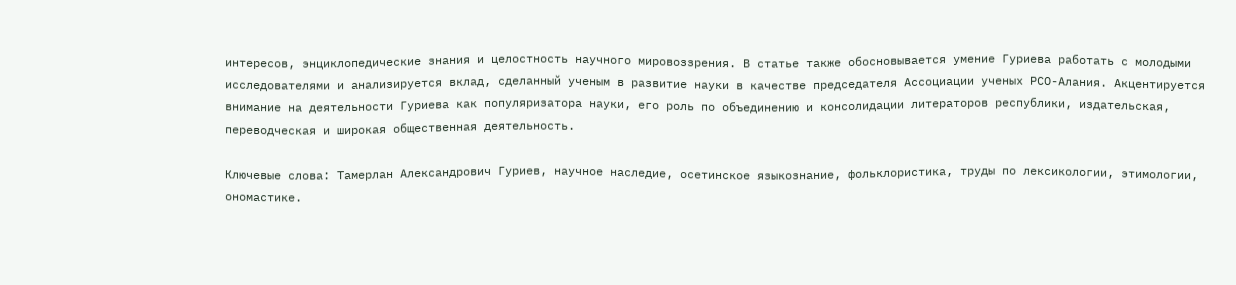интересов, энциклопедические знания и целостность научного мировоззрения. В статье также обосновывается умение Гуриева работать с молодыми исследователями и анализируется вклад, сделанный ученым в развитие науки в качестве председателя Ассоциации ученых РСО-Алания. Акцентируется внимание на деятельности Гуриева как популяризатора науки, его роль по объединению и консолидации литераторов республики, издательская, переводческая и широкая общественная деятельность.

Ключевые слова: Тамерлан Александрович Гуриев, научное наследие, осетинское языкознание, фольклористика, труды по лексикологии, этимологии, ономастике.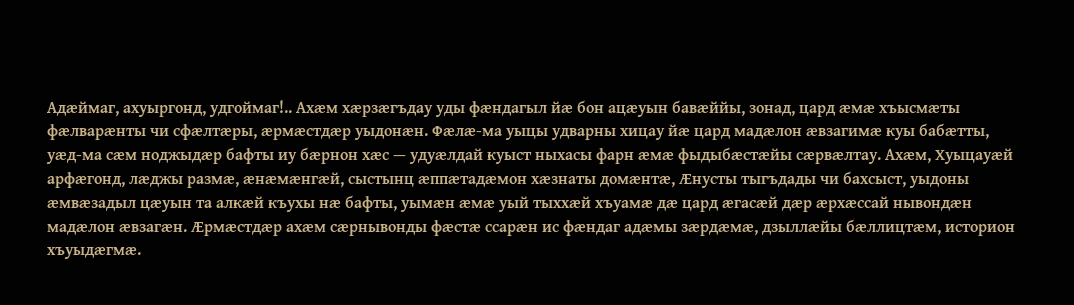Адæймаг, ахуыргонд, удгоймаг!.. Ахæм хæрзæгъдау уды фæндагыл йæ бон ацæуын бавæййы, зонад, цард æмæ хъысмæты фæлварæнты чи сфæлтæры, æрмæстдæр уыдонæн. Фæлæ-ма уыцы удварны хицау йæ цард мадæлон æвзагимæ куы бабæтты, уæд-ма сæм ноджыдæр бафты иу бæрнон хæс — удуæлдай куыст ныхасы фарн æмæ фыдыбæстæйы сæрвæлтау. Ахæм, Хуыцауæй арфæгонд, лæджы размæ, æнæмæнгæй, сыстынц æппæтадæмон хæзнаты домæнтæ, Æнусты тыгъдады чи бахсыст, уыдоны æмвæзадыл цæуын та алкæй къухы нæ бафты, уымæн æмæ уый тыххæй хъуамæ дæ цард æгасæй дæр æрхæссай нывондæн мадæлон æвзагæн. Æрмæстдæр ахæм сæрнывонды фæстæ ссарæн ис фæндаг адæмы зæрдæмæ, дзыллæйы бæллицтæм, историон хъуыдæгмæ.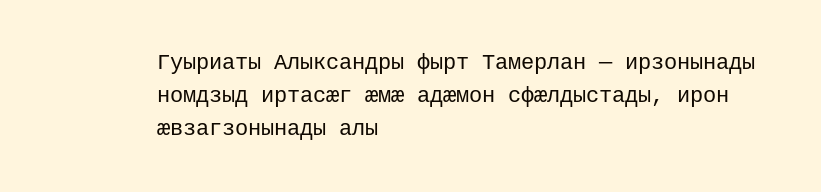Гуыриаты Алыксандры фырт Тамерлан — ирзонынады номдзыд иртасæг æмæ адæмон сфæлдыстады, ирон æвзагзонынады алы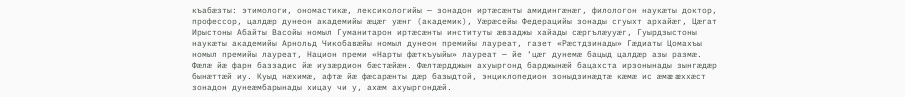къабæзты: этимологи, ономастикæ, лексикологийы — зонадон иртæсæнты амидингæнæг, филологон наукæты доктор, профессор, цалдæр дунеон академийы æцæг уæнг (академик), Уæрæсейы Федерацийы зонады сгуыхт архайæг, Цæгат Ирыстоны Абайты Васойы номыл Гуманитарон иртæсæнты институты æвзаджы хайады сæргълæууæг, Гуырдзыстоны наукæты академийы Арнольд Чикобавæйы номыл дунеон премийы лауреат, газет «Рæстдзинады» Гæдиаты Цомахъы номыл премийы лауреат, Национ преми «Нарты фæткъуыйы» лауреат — йе ‘цæг дунемæ бацыд цалдæр азы размæ. Фæлæ йæ фарн баззадис йæ иузæрдион бæстæйæн. Фæлтæрдджын ахуыргонд барджынæй бацахста ирзонынады зынгæдæр бынæттæй иу. Куыд нæхимæ, афтæ йæ фæсарæнты дæр базыдтой, энциклопедион зоныдзинæдтæ кæмæ ис æмæ æххæст зонадон дунеæмбарынады хицау чи у, ахæм ахуыргондæй.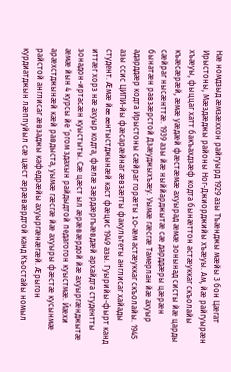Нæ номдзыд æмзæххон райгуырд 1929 азы Тъæнджы мæйы 3 бон Цæгат Ирыстоны, Мæздæджы районы Ног-Джиорджийы хъæуы. Ам, йæ райгуырæн хъæуы, фыццаг хатт бакъахдзæф кодта бынæттон астæуккаг скъолайы къæсæрæй, æмæ уæдæй фæстæмæ ахуырад æмæ зонынад систы йæ царды сæйраг нысæнттæ. 1939 азы йæ ныййарджытæ сæ дарддæры цæрæн бынатæн равзæрстой Дзæуджыхъæу. Уымæ гæсгæ Тамерлан йæ ахуыр адарддæр кодта Ирыстоны сæйраг горæты 10‑æм астæуккаг скъолайы. 1945 азы ссис ЦИПИ-йы фæсарæйнаг æвзæгты факультеты англисаг хайады студент. Æмæ йæ æнтыстджынæй каст фæцис 1949 азы. Гуырийы-фырт канд иттæг хорз нæ ахуыр кодта, фæлæ зæрдæргъæвдæй архайдта студентты зонадон-иртасæн куыстыты. Сæ цæст ыл æрæвæрдой йæ ахуыргæнджытæ æмæ йын 4 курсы йе ‘ргом здахын райдыдтой педагогон куыстмæ. Йæхи арæхстджынæй кæй равдыста, уымæ гæсгæ йæ ахуыры фæстæ кусынмæ райстой англисаг æвзаджы кафедрæйы ахуыргæнæгæй. Æрыгон курдиатджын лæппуйыл сæ цæст æрæвæрдтой канд Къостайы номыл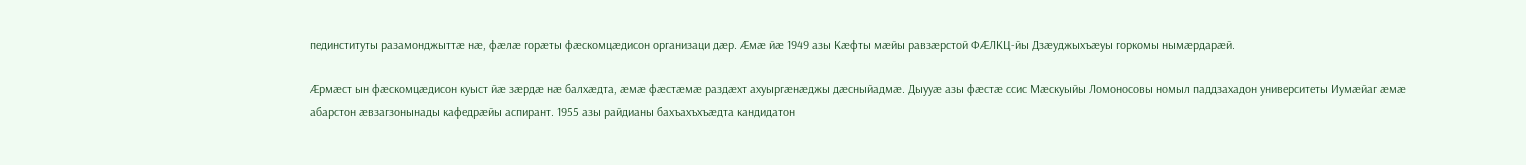пединституты разамонджыттæ нæ, фæлæ горæты фæскомцæдисон организаци дæр. Æмæ йæ 1949 азы Кæфты мæйы равзæрстой ФÆЛКЦ-йы Дзæуджыхъæуы горкомы нымæрдарæй.

Æрмæст ын фæскомцæдисон куыст йæ зæрдæ нæ балхæдта, æмæ фæстæмæ раздæхт ахуыргæнæджы дæсныйадмæ. Дыууæ азы фæстæ ссис Мæскуыйы Ломоносовы номыл паддзахадон университеты Иумæйаг æмæ абарстон æвзагзонынады кафедрæйы аспирант. 1955 азы райдианы бахъахъхъæдта кандидатон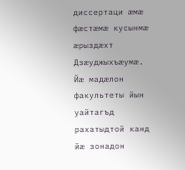диссертаци æмæ фæстæмæ кусынмæ æрыздæхт Дзæуджыхъæумæ. Йæ мадæлон факультеты йын уайтагъд рахатыдтой канд йæ зонадон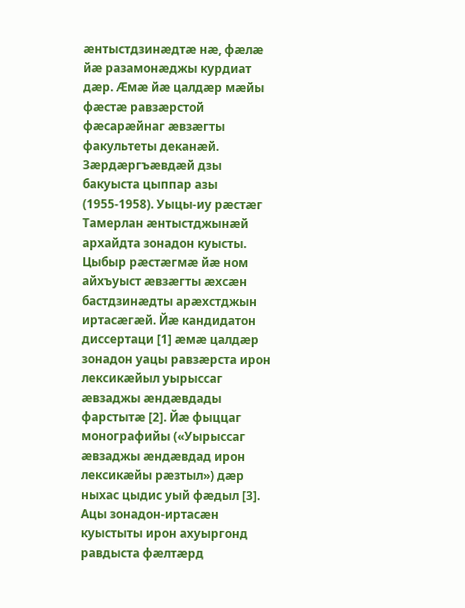æнтыстдзинæдтæ нæ, фæлæ йæ разамонæджы курдиат дæр. Æмæ йæ цалдæр мæйы фæстæ равзæрстой фæсарæйнаг æвзæгты факультеты деканæй. Зæрдæргъæвдæй дзы бакуыста цыппар азы (1955-1958). Уыцы-иу рæстæг Тамерлан æнтыстджынæй архайдта зонадон куысты. Цыбыр рæстæгмæ йæ ном айхъуыст æвзæгты æхсæн бастдзинæдты арæхстджын иртасæгæй. Йæ кандидатон диссертаци [1] æмæ цалдæр зонадон уацы равзæрста ирон лексикæйыл уырыссаг æвзаджы æндæвдады фарстытæ [2]. Йæ фыццаг монографийы («Уырыссаг æвзаджы æндæвдад ирон лексикæйы рæзтыл») дæр ныхас цыдис уый фæдыл [3]. Ацы зонадон-иртасæн куыстыты ирон ахуыргонд равдыста фæлтæрд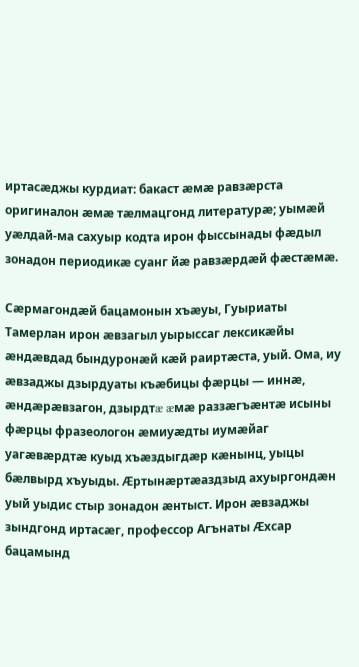иртасæджы курдиат: бакаст æмæ равзæрста оригиналон æмæ тæлмацгонд литературæ; уымæй уæлдай-ма сахуыр кодта ирон фыссынады фæдыл зонадон периодикæ суанг йæ равзæрдæй фæстæмæ.

Сæрмагондæй бацамонын хъæуы, Гуыриаты Тамерлан ирон æвзагыл уырыссаг лексикæйы æндæвдад бындуронæй кæй раиртæста, уый. Ома, иу æвзаджы дзырдуаты къæбицы фæрцы — иннæ, æндæрæвзагон, дзырдтæ æмæ раззæгъæнтæ исыны фæрцы фразеологон æмиуæдты иумæйаг уагæвæрдтæ куыд хъæздыгдæр кæнынц, уыцы бæлвырд хъуыды. Æртынæртæаздзыд ахуыргондæн уый уыдис стыр зонадон æнтыст. Ирон æвзаджы зындгонд иртасæг, профессор Агънаты Æхсар бацамынд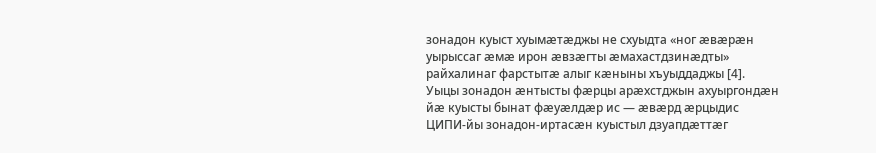зонадон куыст хуымæтæджы не схуыдта «ног æвæрæн уырыссаг æмæ ирон æвзæгты æмахастдзинæдты» райхалинаг фарстытæ алыг кæныны хъуыддаджы [4]. Уыцы зонадон æнтысты фæрцы арæхстджын ахуыргондæн йæ куысты бынат фæуæлдæр ис — æвæрд æрцыдис ЦИПИ-йы зонадон-иртасæн куыстыл дзуапдæттæг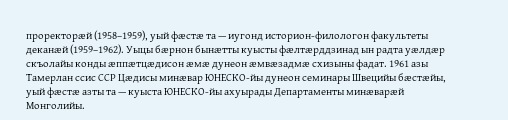проректорæй (1958–1959), уый фæстæ та — иугонд историон-филологон факультеты деканæй (1959–1962). Уыцы бæрнон бынæтты куысты фæлтæрддзинад ын радта уæлдæр скъолайы конды æппæтцæдисон æмæ дунеон æмвæзадмæ схизыны фадат. 1961 азы Тамерлан ссис ССР Цæдисы минæвар ЮНЕСКО-йы дунеон семинары Швецийы бæстæйы, уый фæстæ азты та — куыста ЮНЕСКО-йы ахуырады Департаменты минæварæй Монголийы.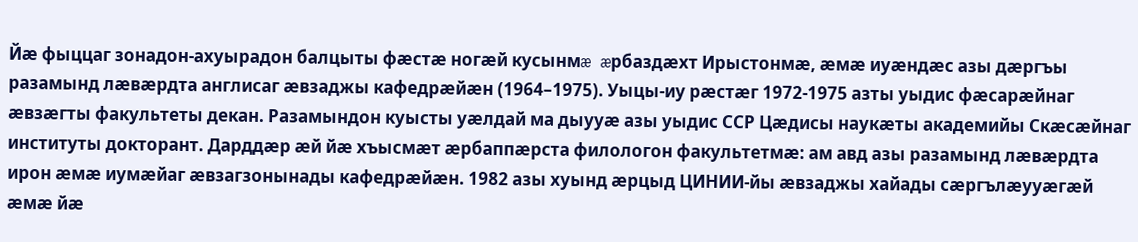Йæ фыццаг зонадон-ахуырадон балцыты фæстæ ногæй кусынмæ æрбаздæхт Ирыстонмæ, æмæ иуæндæс азы дæргъы разамынд лæвæрдта англисаг æвзаджы кафедрæйæн (1964–1975). Уыцы-иу рæстæг 1972‑1975 азты уыдис фæсарæйнаг æвзæгты факультеты декан. Разамындон куысты уæлдай ма дыууæ азы уыдис ССР Цæдисы наукæты академийы Скæсæйнаг институты докторант. Дарддæр æй йæ хъысмæт æрбаппæрста филологон факультетмæ: ам авд азы разамынд лæвæрдта ирон æмæ иумæйаг æвзагзонынады кафедрæйæн. 1982 азы хуынд æрцыд ЦИНИИ-йы æвзаджы хайады сæргълæууæгæй æмæ йæ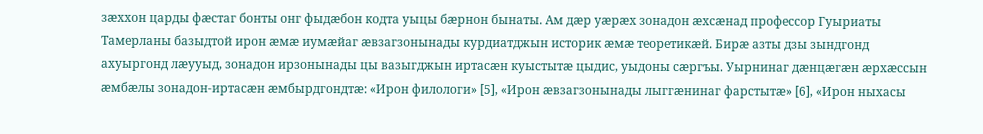зæххон царды фæстаг бонты онг фыдæбон кодта уыцы бæрнон бынаты. Ам дæр уæрæх зонадон æхсæнад профессор Гуыриаты Тамерланы базыдтой ирон æмæ иумæйаг æвзагзонынады курдиатджын историк æмæ теоретикæй. Бирæ азты дзы зындгонд ахуыргонд лæууыд, зонадон ирзонынады цы вазыгджын иртасæн куыстытæ цыдис, уыдоны сæргъы. Уырнинаг дæнцæгæн æрхæссын æмбæлы зонадон-иртасæн æмбырдгондтæ: «Ирон филологи» [5], «Ирон æвзагзонынады лыггæнинаг фарстытæ» [6], «Ирон ныхасы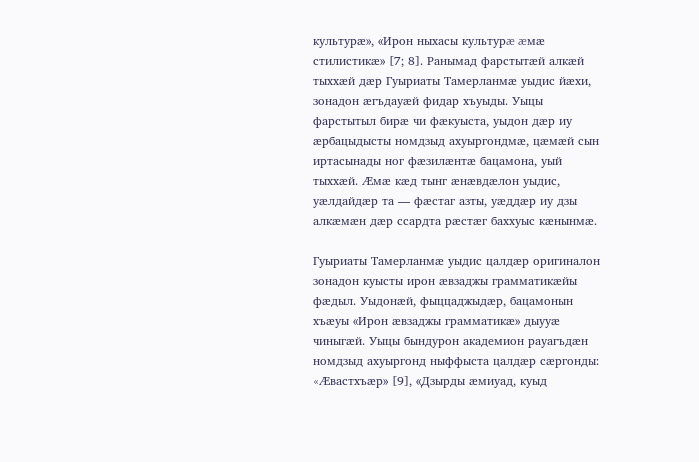культурæ», «Ирон ныхасы культурæ æмæ стилистикæ» [7; 8]. Ранымад фарстытæй алкæй тыххæй дæр Гуыриаты Тамерланмæ уыдис йæхи, зонадон æгъдауæй фидар хъуыды. Уыцы фарстытыл бирæ чи фæкуыста, уыдон дæр иу æрбацыдысты номдзыд ахуыргондмæ, цæмæй сын иртасынады ног фæзилæнтæ бацамона, уый тыххæй. Æмæ кæд тынг æнæвдæлон уыдис, уæлдайдæр та — фæстаг азты, уæддæр иу дзы алкæмæн дæр ссардта рæстæг баххуыс кæнынмæ.

Гуыриаты Тамерланмæ уыдис цалдæр оригиналон зонадон куысты ирон æвзаджы грамматикæйы фæдыл. Уыдонæй, фыццаджыдæр, бацамонын хъæуы «Ирон æвзаджы грамматикæ» дыууæ чиныгæй. Уыцы бындурон академион рауагъдæн номдзыд ахуыргонд ныффыста цалдæр сæргонды: «Æвастхъæр» [9], «Дзырды æмиуад, куыд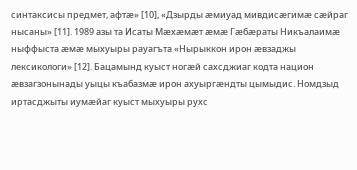синтаксисы предмет, афтæ» [10], «Дзырды æмиуад мивдисæгимæ сæйраг нысаны» [11]. 1989 азы та Исаты Мæхæмæт æмæ Гæбæраты Никъалаимæ ныффыста æмæ мыхуыры рауагъта «Нырыккон ирон æвзаджы лексикологи» [12]. Бацамынд куыст ногæй сахсджиаг кодта национ æвзагзонынады уыцы къабазмæ ирон ахуыргæндты цымыдис. Номдзыд иртасджыты иумæйаг куыст мыхуыры рухс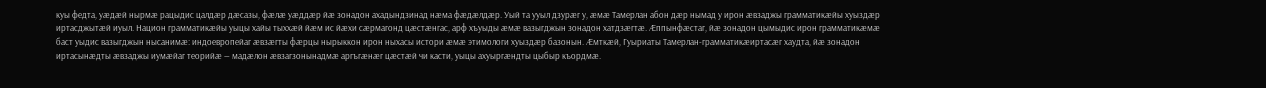куы федта, уæдæй нырмæ рацыдис цалдæр дæсазы, фæлæ уæддæр йæ зонадон ахадындзинад нæма фæдæлдæр. Уый та ууыл дзурæг у, æмæ Тамерлан абон дæр нымад у ирон æвзаджы грамматикæйы хуыздæр иртасджытæй иуыл. Национ грамматикæйы уыцы хайы тыххæй йæм ис йæхи сæрмагонд цæстæнгас, арф хъуыды æмæ вазыгджын зонадон хатдзæгтæ. Æппынфæстаг, йæ зонадон цымыдис ирон грамматикæмæ баст уыдис вазыгджын нысанимæ: индоевропейаг æвзæгты фæрцы нырыккон ирон ныхасы истори æмæ этимологи хуыздæр базонын. Æмткæй, Гуыриаты Тамерлан-грамматикæиртасæг хаудта, йæ зонадон иртасынæдты æвзаджы иумæйаг теорийæ — мадæлон æвзагзонынадмæ аргъгæнæг цæстæй чи касти, уыцы ахуыргæндты цыбыр къордмæ.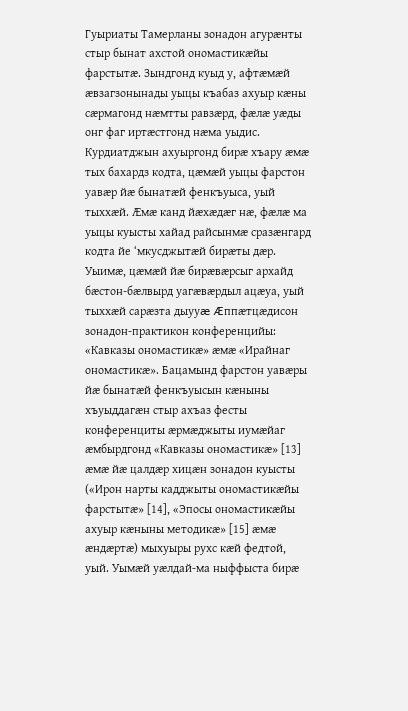Гуыриаты Тамерланы зонадон агурæнты стыр бынат ахстой ономастикæйы фарстытæ. Зындгонд куыд у, афтæмæй æвзагзонынады уыцы къабаз ахуыр кæны сæрмагонд нæмтты равзæрд, фæлæ уæды онг фаг иртæстгонд нæма уыдис. Курдиатджын ахуыргонд бирæ хъару æмæ тых бахардз кодта, цæмæй уыцы фарстон уавæр йæ бынатæй фенкъуыса, уый тыххæй. Æмæ канд йæхæдæг нæ, фæлæ ма уыцы куысты хайад райсынмæ сразæнгард кодта йе ‘мкусджытæй бирæты дæр. Уыимæ, цæмæй йæ бирæвæрсыг архайд бæстон-бæлвырд уагæвæрдыл ацæуа, уый тыххæй сарæзта дыууæ Æппæтцæдисон зонадон-практикон конференцийы: «Кавказы ономастикæ» æмæ «Ирайнаг ономастикæ». Бацамынд фарстон уавæры йæ бынатæй фенкъуысын кæныны хъуыддагæн стыр ахъаз фесты конференциты æрмæджыты иумæйаг æмбырдгонд «Кавказы ономастикæ» [13] æмæ йæ цалдæр хицæн зонадон куысты («Ирон нарты кадджыты ономастикæйы фарстытæ» [14], «Эпосы ономастикæйы ахуыр кæныны методикæ» [15] æмæ æндæртæ) мыхуыры рухс кæй федтой, уый. Уымæй уæлдай-ма ныффыста бирæ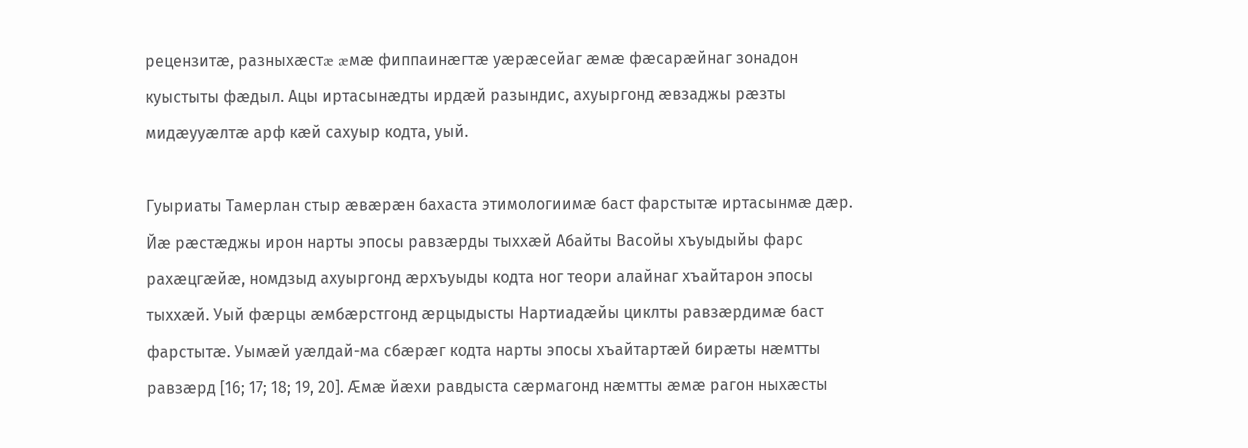рецензитæ, разныхæстæ æмæ фиппаинæгтæ уæрæсейаг æмæ фæсарæйнаг зонадон куыстыты фæдыл. Ацы иртасынæдты ирдæй разындис, ахуыргонд æвзаджы рæзты мидæууæлтæ арф кæй сахуыр кодта, уый.

Гуыриаты Тамерлан стыр æвæрæн бахаста этимологиимæ баст фарстытæ иртасынмæ дæр. Йæ рæстæджы ирон нарты эпосы равзæрды тыххæй Абайты Васойы хъуыдыйы фарс рахæцгæйæ, номдзыд ахуыргонд æрхъуыды кодта ног теори алайнаг хъайтарон эпосы тыххæй. Уый фæрцы æмбæрстгонд æрцыдысты Нартиадæйы циклты равзæрдимæ баст фарстытæ. Уымæй уæлдай-ма сбæрæг кодта нарты эпосы хъайтартæй бирæты нæмтты равзæрд [16; 17; 18; 19, 20]. Æмæ йæхи равдыста сæрмагонд нæмтты æмæ рагон ныхæсты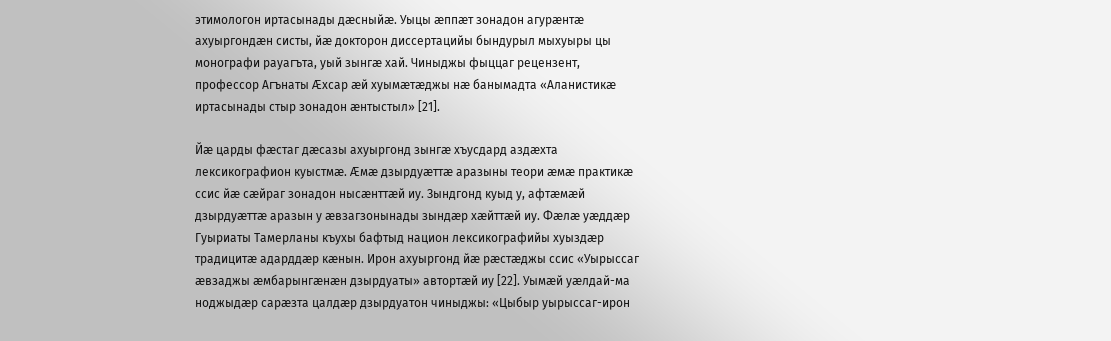этимологон иртасынады дæсныйæ. Уыцы æппæт зонадон агурæнтæ ахуыргондæн систы, йæ докторон диссертацийы бындурыл мыхуыры цы монографи рауагъта, уый зынгæ хай. Чиныджы фыццаг рецензент, профессор Агънаты Æхсар æй хуымæтæджы нæ банымадта «Аланистикæ иртасынады стыр зонадон æнтыстыл» [21].

Йæ царды фæстаг дæсазы ахуыргонд зынгæ хъусдард аздæхта лексикографион куыстмæ. Æмæ дзырдуæттæ аразыны теори æмæ практикæ ссис йæ сæйраг зонадон нысæнттæй иу. Зындгонд куыд у, афтæмæй дзырдуæттæ аразын у æвзагзонынады зындæр хæйттæй иу. Фæлæ уæддæр Гуыриаты Тамерланы къухы бафтыд национ лексикографийы хуыздæр традицитæ адарддæр кæнын. Ирон ахуыргонд йæ рæстæджы ссис «Уырыссаг æвзаджы æмбарынгæнæн дзырдуаты» автортæй иу [22]. Уымæй уæлдай-ма ноджыдæр сарæзта цалдæр дзырдуатон чиныджы: «Цыбыр уырыссаг-ирон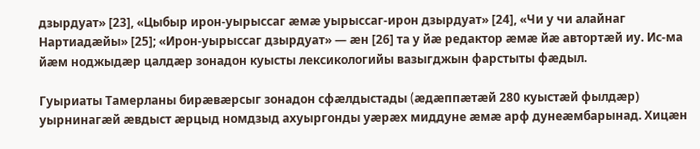дзырдуат» [23], «Цыбыр ирон-уырыссаг æмæ уырыссаг-ирон дзырдуат» [24], «Чи у чи алайнаг Нартиадæйы» [25]; «Ирон-уырыссаг дзырдуат» — æн [26] та у йæ редактор æмæ йæ автортæй иу. Ис-ма йæм ноджыдæр цалдæр зонадон куысты лексикологийы вазыгджын фарстыты фæдыл.

Гуыриаты Тамерланы бирæвæрсыг зонадон сфæлдыстады (æдæппæтæй 280 куыстæй фылдæр) уырнинагæй æвдыст æрцыд номдзыд ахуыргонды уæрæх миддуне æмæ арф дунеæмбарынад. Хицæн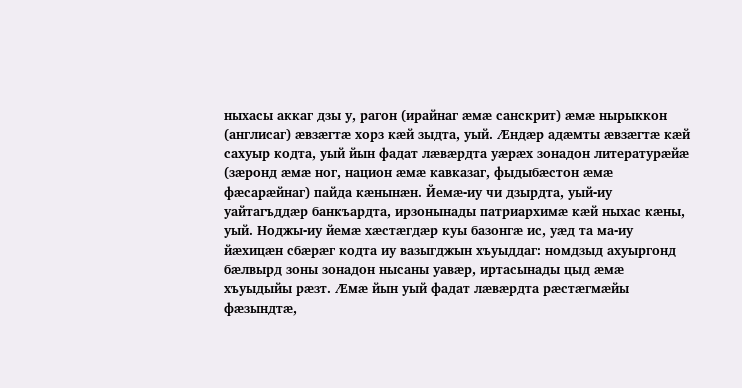ныхасы аккаг дзы у, рагон (ирайнаг æмæ санскрит) æмæ нырыккон (англисаг) æвзæгтæ хорз кæй зыдта, уый. Æндæр адæмты æвзæгтæ кæй сахуыр кодта, уый йын фадат лæвæрдта уæрæх зонадон литературæйæ (зæронд æмæ ног, национ æмæ кавказаг, фыдыбæстон æмæ фæсарæйнаг) пайда кæнынæн. Йемæ-иу чи дзырдта, уый-иу уайтагъддæр банкъардта, ирзонынады патриархимæ кæй ныхас кæны, уый. Ноджы-иу йемæ хæстæгдæр куы базонгæ ис, уæд та ма-иу йæхицæн сбæрæг кодта иу вазыгджын хъуыддаг: номдзыд ахуыргонд бæлвырд зоны зонадон нысаны уавæр, иртасынады цыд æмæ хъуыдыйы рæзт. Æмæ йын уый фадат лæвæрдта рæстæгмæйы фæзындтæ,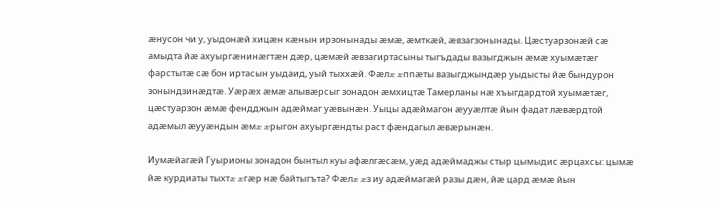æнусон чи у, уыдонæй хицæн кæнын ирзонынады æмæ, æмткæй, æвзагзонынады. Цæстуарзонæй сæ амыдта йæ ахуыргæнинæгтæн дæр, цæмæй æвзагиртасыны тыгъдады вазыгджын æмæ хуымæтæг фарстытæ сæ бон иртасын уыдаид, уый тыххæй. Фæлæ æппæты вазыгджындæр уыдысты йæ бындурон зонындзинæдтæ. Уæрæх æмæ алывæрсыг зонадон æмхицтæ Тамерланы нæ хъыгдардтой хуымæтæг, цæстуарзон æмæ фендджын адæймаг уæвынæн. Уыцы адæймагон æууæлтæ йын фадат лæвæрдтой адæмыл æууæндын æмæ æрыгон ахуыргæндты раст фæндагыл æвæрынæн.

Иумæйагæй Гуырионы зонадон бынтыл куы афæлгæсæм, уæд адæймаджы стыр цымыдис æрцахсы: цымæ йæ курдиаты тыхтæ æгæр нæ байтыгъта? Фæлæ æз иу адæймагæй разы дæн, йæ цард æмæ йын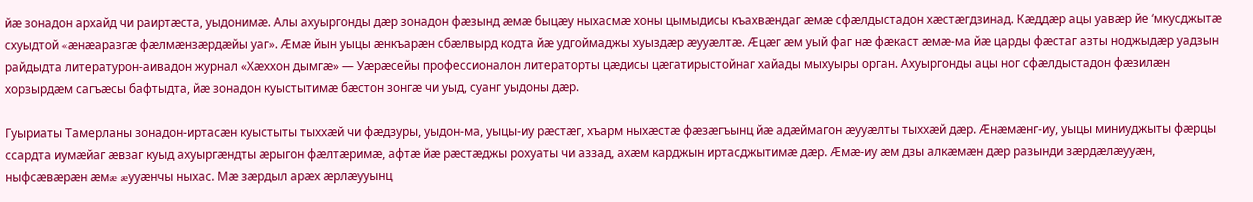йæ зонадон архайд чи раиртæста, уыдонимæ. Алы ахуыргонды дæр зонадон фæзынд æмæ быцæу ныхасмæ хоны цымыдисы къахвæндаг æмæ сфæлдыстадон хæстæгдзинад. Кæддæр ацы уавæр йе ‘мкусджытæ схуыдтой «æнæаразгæ фæлмæнзæрдæйы уаг». Æмæ йын уыцы æнкъарæн сбæлвырд кодта йæ удгоймаджы хуыздæр æууæлтæ. Æцæг æм уый фаг нæ фæкаст æмæ-ма йæ царды фæстаг азты ноджыдæр уадзын райдыдта литературон-аивадон журнал «Хæххон дымгæ» — Уæрæсейы профессионалон литераторты цæдисы цæгатирыстойнаг хайады мыхуыры орган. Ахуыргонды ацы ног сфæлдыстадон фæзилæн хорзырдæм сагъæсы бафтыдта, йæ зонадон куыстытимæ бæстон зонгæ чи уыд, суанг уыдоны дæр.

Гуыриаты Тамерланы зонадон-иртасæн куыстыты тыххæй чи фæдзуры, уыдон-ма, уыцы-иу рæстæг, хъарм ныхæстæ фæзæгъынц йæ адæймагон æууæлты тыххæй дæр. Æнæмæнг-иу, уыцы миниуджыты фæрцы ссардта иумæйаг æвзаг куыд ахуыргæндты æрыгон фæлтæримæ, афтæ йæ рæстæджы рохуаты чи аззад, ахæм карджын иртасджытимæ дæр. Æмæ-иу æм дзы алкæмæн дæр разынди зæрдæлæууæн, ныфсæвæрæн æмæ æууæнчы ныхас. Мæ зæрдыл арæх æрлæууынц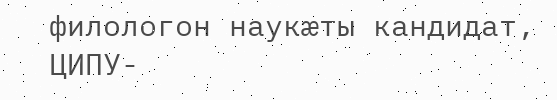филологон наукæты кандидат, ЦИПУ-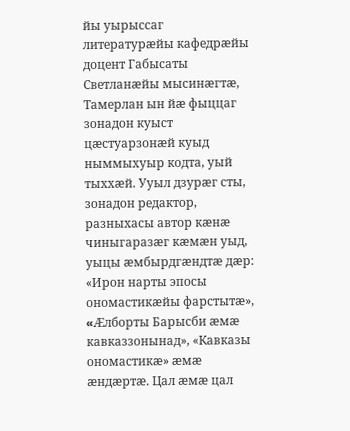йы уырыссаг литературæйы кафедрæйы доцент Габысаты Светланæйы мысинæгтæ, Тамерлан ын йæ фыццаг зонадон куыст цæстуарзонæй куыд ныммыхуыр кодта, уый тыххæй. Ууыл дзурæг сты, зонадон редактор, разныхасы автор кæнæ чиныгаразæг кæмæн уыд, уыцы æмбырдгæндтæ дæр: «Ирон нарты эпосы ономастикæйы фарстытæ», «Æлборты Барысби æмæ кавказзонынад», «Кавказы ономастикæ» æмæ æндæртæ. Цал æмæ цал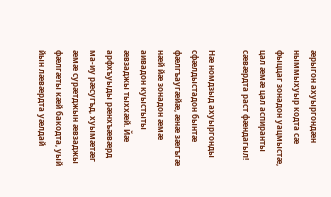æрыгон ахуыргондæн ныммыхуыр кодта сæ фыццаг зонадон уацмыстæ, цал æмæ цал аспиранты сæвæрдта раст фæндагыл!

Нæ номдзыд ахуыргонды сфæлдыстадон бынтæ фæлгъаугæйæ, æнæ зæгъгæ нæй йæ зонадон æмæ аивадон куыстыты æвзаджы тыххæй. Йæ арфхъуыды рæнхъæвæрд ма-иу рæсугъд, хуымæтæг æмæ сурæтджын æвзаджы фæлгæты кæй бакодта, уый йын лæвæрдта уæлдай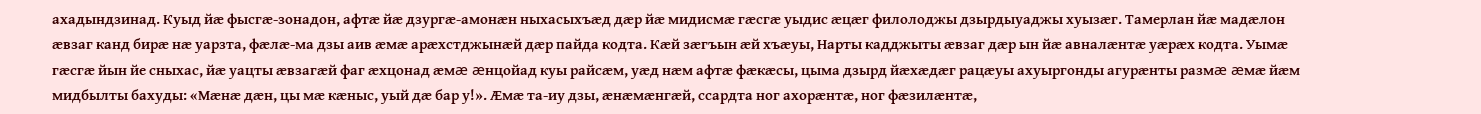ахадындзинад. Куыд йæ фысгæ-зонадон, афтæ йæ дзургæ-амонæн ныхасыхъæд дæр йæ мидисмæ гæсгæ уыдис æцæг филолоджы дзырдыуаджы хуызæг. Тамерлан йæ мадæлон æвзаг канд бирæ нæ уарзта, фæлæ-ма дзы аив æмæ арæхстджынæй дæр пайда кодта. Кæй зæгъын æй хъæуы, Нарты кадджыты æвзаг дæр ын йæ авналæнтæ уæрæх кодта. Уымæ гæсгæ йын йе сныхас, йæ уацты æвзагæй фаг æхцонад æмæ æнцойад куы райсæм, уæд нæм афтæ фæкæсы, цыма дзырд йæхæдæг рацæуы ахуыргонды агурæнты размæ æмæ йæм мидбылты бахуды: «Мæнæ дæн, цы мæ кæныс, уый дæ бар у!». Æмæ та-иу дзы, æнæмæнгæй, ссардта ног ахорæнтæ, ног фæзилæнтæ,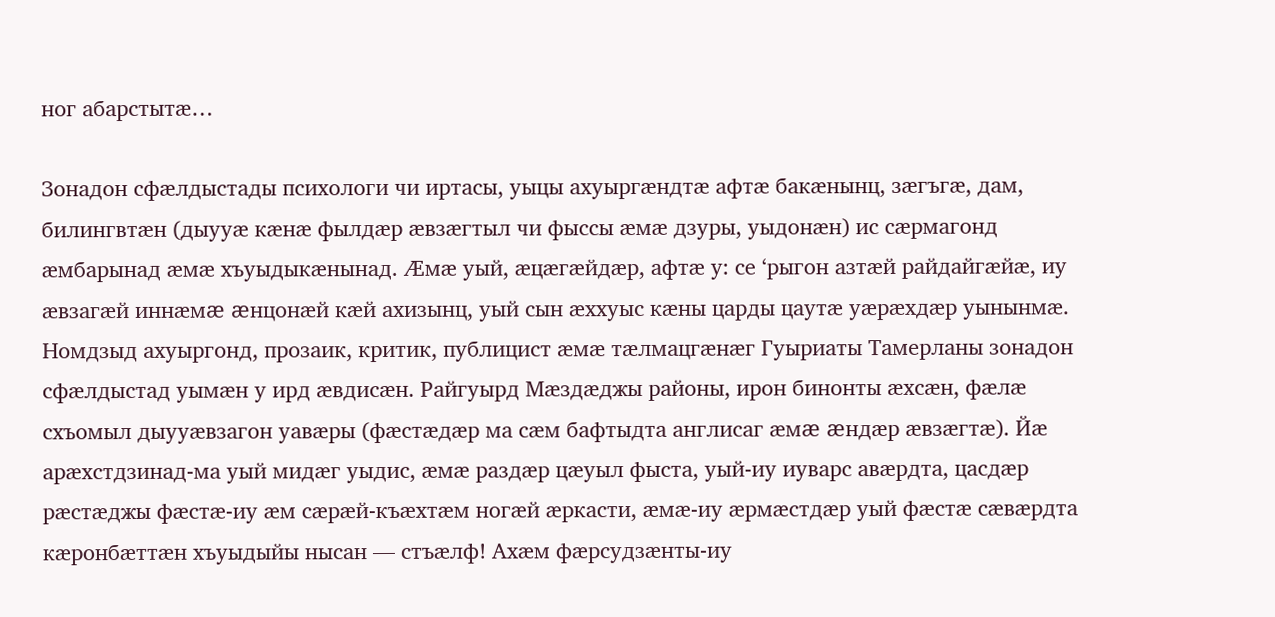ног абарстытæ…

Зонадон сфæлдыстады психологи чи иртасы, уыцы ахуыргæндтæ афтæ бакæнынц, зæгъгæ, дам, билингвтæн (дыууæ кæнæ фылдæр æвзæгтыл чи фыссы æмæ дзуры, уыдонæн) ис сæрмагонд æмбарынад æмæ хъуыдыкæнынад. Æмæ уый, æцæгæйдæр, афтæ у: се ‘рыгон азтæй райдайгæйæ, иу æвзагæй иннæмæ æнцонæй кæй ахизынц, уый сын æххуыс кæны царды цаутæ уæрæхдæр уынынмæ. Номдзыд ахуыргонд, прозаик, критик, публицист æмæ тæлмацгæнæг Гуыриаты Тамерланы зонадон сфæлдыстад уымæн у ирд æвдисæн. Райгуырд Мæздæджы районы, ирон бинонты æхсæн, фæлæ схъомыл дыууæвзагон уавæры (фæстæдæр ма сæм бафтыдта англисаг æмæ æндæр æвзæгтæ). Йæ арæхстдзинад-ма уый мидæг уыдис, æмæ раздæр цæуыл фыста, уый-иу иуварс авæрдта, цасдæр рæстæджы фæстæ-иу æм сæрæй-къæхтæм ногæй æркасти, æмæ-иу æрмæстдæр уый фæстæ сæвæрдта кæронбæттæн хъуыдыйы нысан — стъæлф! Ахæм фæрсудзæнты-иу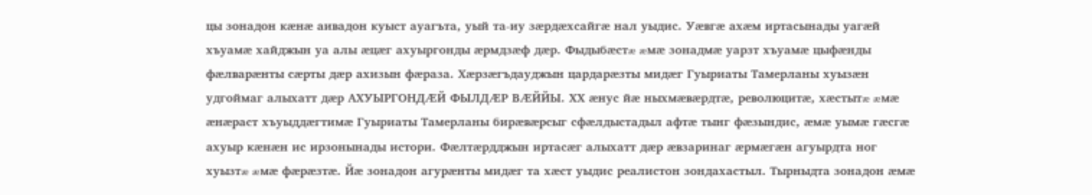цы зонадон кæнæ аивадон куыст ауагъта, уый та-иу зæрдæхсайгæ нал уыдис. Уæвгæ ахæм иртасынады уагæй хъуамæ хайджын уа алы æцæг ахуыргонды æрмдзæф дæр. Фыдыбæстæ æмæ зонадмæ уарзт хъуамæ цыфæнды фæлварæнты сæрты дæр ахизын фæраза. Хæрзæгъдауджын цардарæзты мидæг Гуыриаты Тамерланы хуызæн удгоймаг алыхатт дæр АХУЫРГОНДÆЙ ФЫЛДÆР ВÆЙЙЫ. ХХ æнус йæ ныхмæвæрдтæ, революцитæ, хæстытæ æмæ æнæраст хъуыддæгтимæ Гуыриаты Тамерланы бирæвæрсыг сфæлдыстадыл афтæ тынг фæзындис, æмæ уымæ гæсгæ ахуыр кæнæн ис ирзонынады истори. Фæлтæрдджын иртасæг алыхатт дæр æвзаринаг æрмæгæн агуырдта ног хуызтæ æмæ фæрæзтæ. Йæ зонадон агурæнты мидæг та хæст уыдис реалистон зондахастыл. Тырныдта зонадон æмæ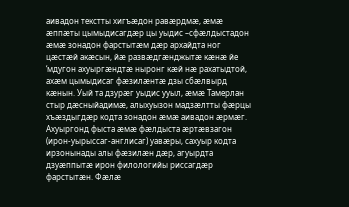аивадон текстты хигъæдон равæрдмæ, æмæ æппæты цымыдисагдæр цы уыдис –сфæлдыстадон æмæ зонадон фарстытæм дæр архайдта ног цæстæй акæсын, йæ развæдгæнджытæ кæнæ йе ‘мдугон ахуыргæндтæ ныронг кæй нæ рахатыдтой, ахæм цымыдисаг фæзилæнтæ дзы сбæлвырд кæнын. Уый та дзурæг уыдис ууыл, æмæ Тамерлан стыр дæсныйадимæ, алыхуызон мадзæлтты фæрцы хъæздыгдæр кодта зонадон æмæ аивадон æрмæг. Ахуыргонд фыста æмæ фæлдыста æртæвзагон (ирон-уырыссаг-англисаг) уавæры, сахуыр кодта ирзонынады алы фæзилæн дæр, агуырдта дзуæппытæ ирон филологийы риссагдæр фарстытæн. Фæлæ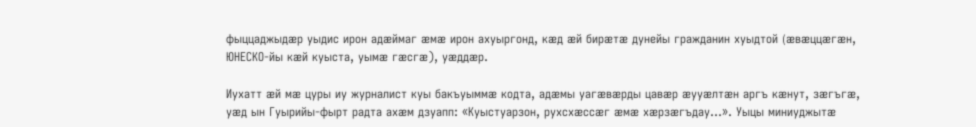фыццаджыдæр уыдис ирон адæймаг æмæ ирон ахуыргонд, кæд æй бирæтæ дунейы гражданин хуыдтой (æвæццæгæн, ЮНЕСКО-йы кæй куыста, уымæ гæсгæ), уæддæр.

Иухатт æй мæ цуры иу журналист куы бакъуыммæ кодта, адæмы уагæвæрды цавæр æууæлтæн аргъ кæнут, зæгъгæ, уæд ын Гуырийы-фырт радта ахæм дзуапп: «Куыстуарзон, рухсхæссæг æмæ хæрзæгъдау…». Уыцы миниуджытæ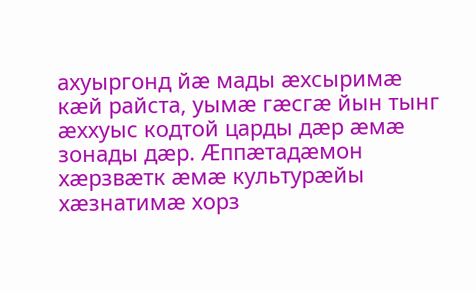ахуыргонд йæ мады æхсыримæ кæй райста, уымæ гæсгæ йын тынг æххуыс кодтой царды дæр æмæ зонады дæр. Æппæтадæмон хæрзвæтк æмæ культурæйы хæзнатимæ хорз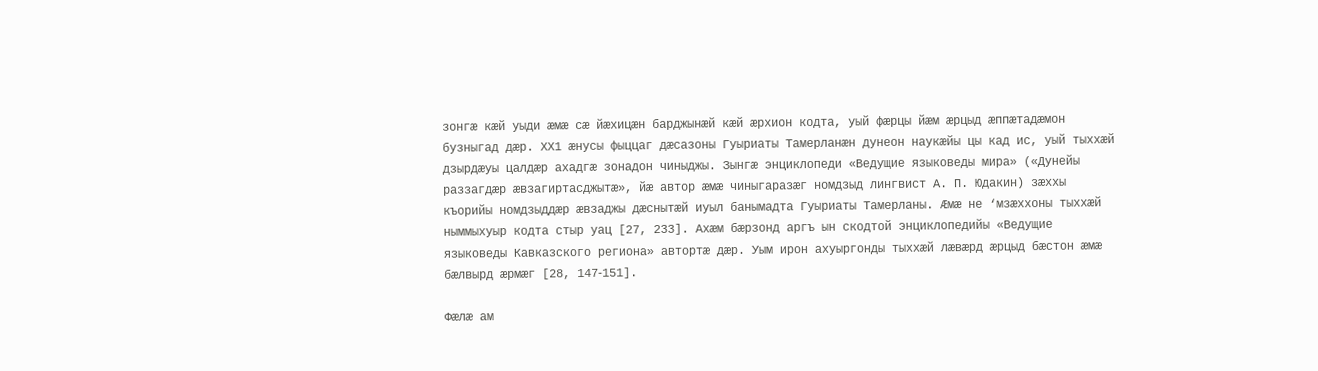зонгæ кæй уыди æмæ сæ йæхицæн барджынæй кæй æрхион кодта, уый фæрцы йæм æрцыд æппæтадæмон бузныгад дæр. ХХ1 æнусы фыццаг дæсазоны Гуыриаты Тамерланæн дунеон наукæйы цы кад ис, уый тыххæй дзырдæуы цалдæр ахадгæ зонадон чиныджы. Зынгæ энциклопеди «Ведущие языковеды мира» («Дунейы раззагдæр æвзагиртасджытæ», йæ автор æмæ чиныгаразæг номдзыд лингвист А. П. Юдакин) зæххы къорийы номдзыддæр æвзаджы дæснытæй иуыл банымадта Гуыриаты Тамерланы. Æмæ не ‘мзæххоны тыххæй ныммыхуыр кодта стыр уац [27, 233]. Ахæм бæрзонд аргъ ын скодтой энциклопедийы «Ведущие языковеды Кавказского региона» автортæ дæр. Уым ирон ахуыргонды тыххæй лæвæрд æрцыд бæстон æмæ бæлвырд æрмæг [28, 147‑151].

Фæлæ ам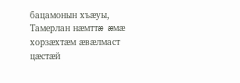бацамонын хъæуы, Тамерлан нæмттæ æмæ хорзæхтæм æвæлмаст цæстæй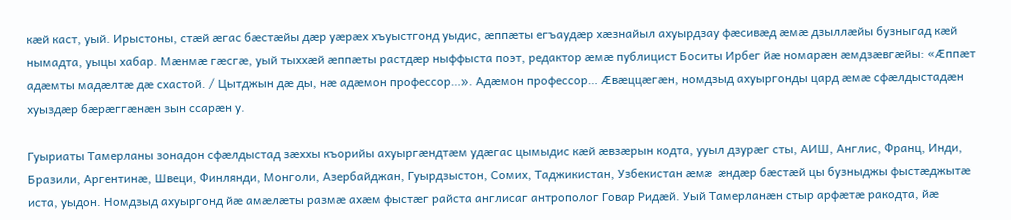кæй каст, уый. Ирыстоны, стæй æгас бæстæйы дæр уæрæх хъуыстгонд уыдис, æппæты егъаудæр хæзнайыл ахуырдзау фæсивæд æмæ дзыллæйы бузныгад кæй нымадта, уыцы хабар. Мæнмæ гæсгæ, уый тыххæй æппæты растдæр ныффыста поэт, редактор æмæ публицист Боситы Ирбег йæ номарæн æмдзæвгæйы: «Æппæт адæмты мадæлтæ дæ схастой. / Цытджын дæ ды, нæ адæмон профессор…». Адæмон профессор… Æвæццæгæн, номдзыд ахуыргонды цард æмæ сфæлдыстадæн хуыздæр бæрæггæнæн зын ссарæн у.

Гуыриаты Тамерланы зонадон сфæлдыстад зæххы къорийы ахуыргæндтæм удæгас цымыдис кæй æвзæрын кодта, ууыл дзурæг сты, АИШ, Англис, Франц, Инди, Бразили, Аргентинæ, Швеци, Финлянди, Монголи, Азербайджан, Гуырдзыстон, Сомих, Таджикистан, Узбекистан æмæ æндæр бæстæй цы бузныджы фыстæджытæ иста, уыдон. Номдзыд ахуыргонд йæ амæлæты размæ ахæм фыстæг райста англисаг антрополог Говар Ридæй. Уый Тамерланæн стыр арфæтæ ракодта, йæ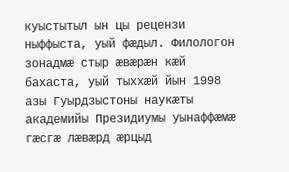куыстытыл ын цы рецензи ныффыста, уый фæдыл. Филологон зонадмæ стыр æвæрæн кæй бахаста, уый тыххæй йын 1998 азы Гуырдзыстоны наукæты академийы Президиумы уынаффæмæ гæсгæ лæвæрд æрцыд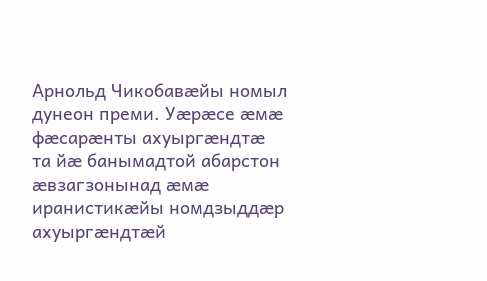Арнольд Чикобавæйы номыл дунеон преми. Уæрæсе æмæ фæсарæнты ахуыргæндтæ та йæ банымадтой абарстон æвзагзонынад æмæ иранистикæйы номдзыддæр ахуыргæндтæй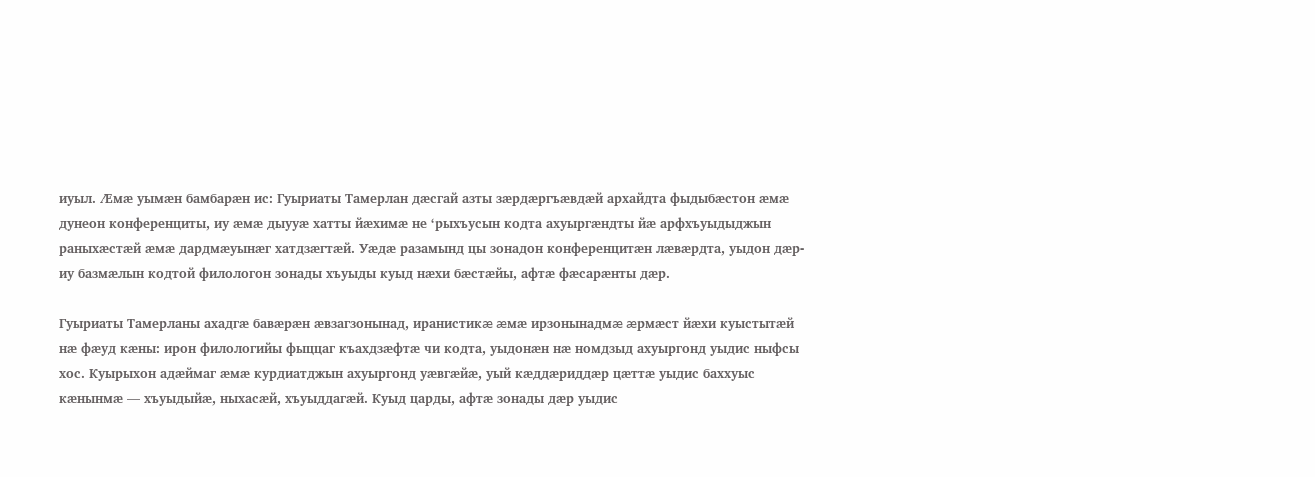иуыл. Æмæ уымæн бамбарæн ис: Гуыриаты Тамерлан дæсгай азты зæрдæргъæвдæй архайдта фыдыбæстон æмæ дунеон конференциты, иу æмæ дыууæ хатты йæхимæ не ‘рыхъусын кодта ахуыргæндты йæ арфхъуыдыджын раныхæстæй æмæ дардмæуынæг хатдзæгтæй. Уæдæ разамынд цы зонадон конференцитæн лæвæрдта, уыдон дæр-иу базмæлын кодтой филологон зонады хъуыды куыд нæхи бæстæйы, афтæ фæсарæнты дæр.

Гуыриаты Тамерланы ахадгæ бавæрæн æвзагзонынад, иранистикæ æмæ ирзонынадмæ æрмæст йæхи куыстытæй нæ фæуд кæны: ирон филологийы фыццаг къахдзæфтæ чи кодта, уыдонæн нæ номдзыд ахуыргонд уыдис ныфсы хос. Куырыхон адæймаг æмæ курдиатджын ахуыргонд уæвгæйæ, уый кæддæриддæр цæттæ уыдис баххуыс кæнынмæ — хъуыдыйæ, ныхасæй, хъуыддагæй. Куыд царды, афтæ зонады дæр уыдис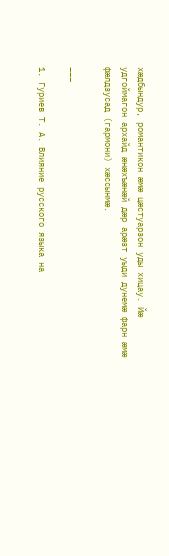хæдбындур, романтикон æмæ цæстуарзон уды хицау. Йæ удгоймагон архайд æнæхъæнæй дæр арæзт уыди дунемæ фарн æмæ фæлдзусад (гармони) хæссынмæ.

___

1. Гуриев Т. А. Влияние русского языка на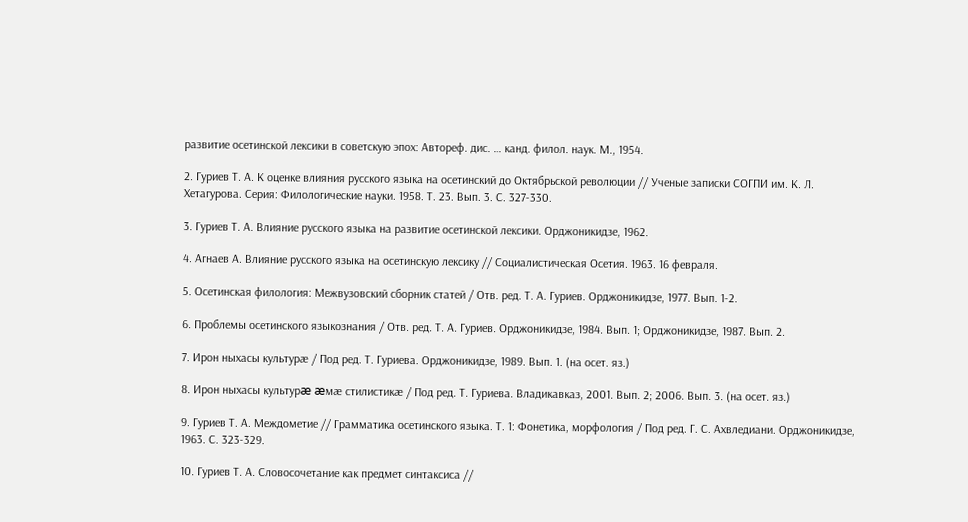развитие осетинской лексики в советскую эпох: Автореф. дис. … канд. филол. наук. М., 1954.

2. Гуриев Т. А. К оценке влияния русского языка на осетинский до Октябрьской революции // Ученые записки СОГПИ им. К. Л. Хетагурова. Серия: Филологические науки. 1958. Т. 23. Вып. 3. С. 327‑330.

3. Гуриев Т. А. Влияние русского языка на развитие осетинской лексики. Орджоникидзе, 1962.

4. Агнаев А. Влияние русского языка на осетинскую лексику // Социалистическая Осетия. 1963. 16 февраля.

5. Осетинская филология: Межвузовский сборник статей / Отв. ред. Т. А. Гуриев. Орджоникидзе, 1977. Вып. 1‑2.

6. Проблемы осетинского языкознания / Отв. ред. Т. А. Гуриев. Орджоникидзе, 1984. Вып. 1; Орджоникидзе, 1987. Вып. 2.

7. Ирон ныхасы культурæ / Под ред. Т. Гуриева. Орджоникидзе, 1989. Вып. 1. (на осет. яз.)

8. Ирон ныхасы культурæ æмæ стилистикæ / Под ред. Т. Гуриева. Владикавказ, 2001. Вып. 2; 2006. Вып. 3. (на осет. яз.)

9. Гуриев Т. А. Междометие // Грамматика осетинского языка. Т. 1: Фонетика, морфология / Под ред. Г. С. Ахвледиани. Орджоникидзе, 1963. С. 323‑329.

10. Гуриев Т. А. Словосочетание как предмет синтаксиса //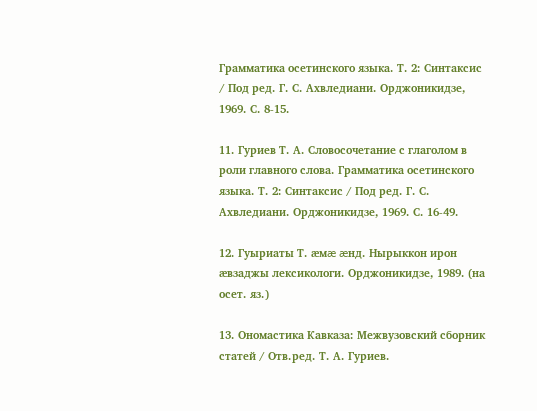Грамматика осетинского языка. Т. 2: Синтаксис / Под ред. Г. С. Ахвледиани. Орджоникидзе, 1969. С. 8‑15.

11. Гуриев Т. А. Словосочетание с глаголом в роли главного слова. Грамматика осетинского языка. Т. 2: Синтаксис / Под ред. Г. С. Ахвледиани. Орджоникидзе, 1969. С. 16‑49.

12. Гуыриаты Т. æмæ æнд. Нырыккон ирон æвзаджы лексикологи. Орджоникидзе, 1989. (на осет. яз.)

13. Ономастика Кавказа: Межвузовский сборник статей / Отв.ред. Т. А. Гуриев.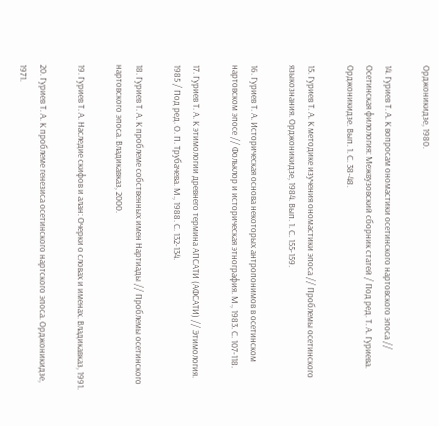Орджоникидзе, 1980.

14. Гуриев Т. А. К вопросам ономастики осетинского нартовского эпоса // Осетинская филология: Межвузовский сборник статей / Под ред. Т. А. Гуриева. Орджоникидзе. Вып. 1. С. 38‑48.

15. Гуриев Т. А. К методике изучения ономастики эпоса // Проблемы осетинского языкознания. Орджоникидзе, 1984. Вып. 1. С. 155‑159.

16. Гуриев Т. А. Историческая основа некоторых антропонимов в осетинском нартовском эпосе // Фольклор и историческая этнография. М., 1983. С. 107‑118.

17. Гуриев Т. А. К этимологии древнего термина АПСАТИ (АФСАТИ) // Этимология. 1985 / Под ред. О. П. Трубачева. М., 1988. С. 132‑134.

18. Гуриев Т. А. К проблеме собственных имен Нартиады // Проблемы осетинского нартовского эпоса. Владикавказ, 2000.

19. Гуриев Т. А. Наследие скифов и алан: Очерки о словах и именах. Владикавказ, 1991.

20. Гуриев Т. А. К проблеме генезиса осетинского нартского эпоса. Орджоникидзе, 1971.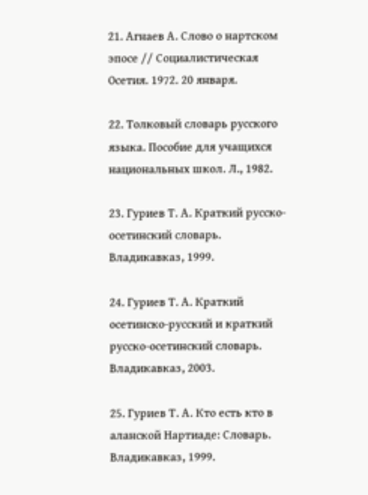21. Агнаев А. Слово о нартском эпосе // Социалистическая Осетия. 1972. 20 января.

22. Толковый словарь русского языка. Пособие для учащихся национальных школ. Л., 1982.

23. Гуриев Т. А. Краткий русско-осетинский словарь. Владикавказ, 1999.

24. Гуриев Т. А. Краткий осетинско-русский и краткий русско-осетинский словарь. Владикавказ, 2003.

25. Гуриев Т. А. Кто есть кто в аланской Нартиаде: Словарь. Владикавказ, 1999.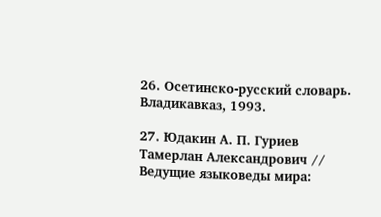26. Осетинско-русский словарь. Владикавказ, 1993.

27. Юдакин А. П. Гуриев Тамерлан Александрович // Ведущие языковеды мира: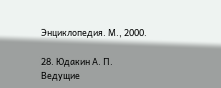Энциклопедия. М., 2000.

28. Юдакин А. П. Ведущие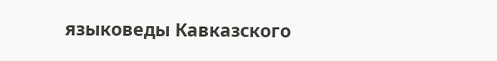языковеды Кавказского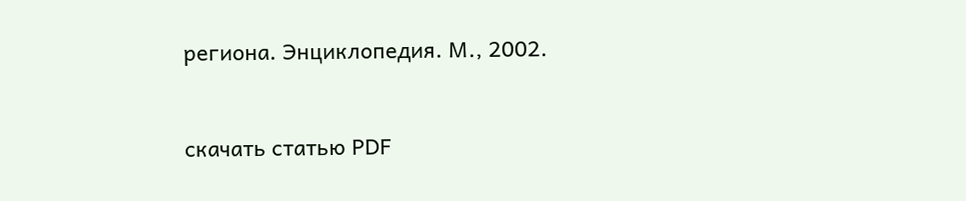региона. Энциклопедия. М., 2002.



скачать статью PDF